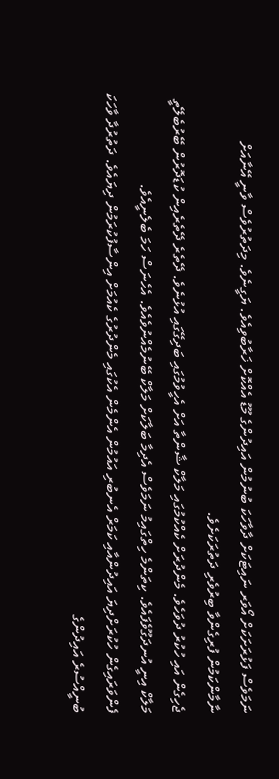ނަމަވެސް ފަޅުރަށަކަށް އޯވަރ ނައިޓަކަށް ދާވާހަކަ ބުނުމުން އައިދުންގެ މޫޑު އެއްކޮށް ޚަރާބުވިއެވެ. ޔަގީނެވެ. މިދަތުރުވެސް ވާނީ އޭނާއަށް ނާމާންކަމުން ފުރިގެންވާ ބިރުވެރި ދަތުރަކަށެވެ.
ޖެހިގެން އައި ހުކުރު ދުވަހެވެ. މެންދުރަށް ކެއްކުމުގައި މަލާކް ޝާންތާ އަށް އެހީވުމުގައި ބަދިގޭގައި އުޅުނެވެ. ދޭތެރެ ދޭތެރެއިން ކުޑަދޮރުން ބޭރުބެލޭތީ މަލާކް އިނީ އުނދަގޫވެފައެވެ. ކިތަންމެ ހިތްގައިމު ނަމަވެސް އެދިމާ ބަލާކަށް މަލާކް ބޭނުމެއްނުވެއެވެ. އެހެނަސް ހަމަ ބެލެނީއެވެ.
ފެންވަރައިގެން ހުކުރަށްދިޔަ އައިދުންއާއި ކަމަރް އެނބުރި އައުމުން އެންމެން އެކުގައި މެންދުރުގެ ކެއުމަށް އިންސާފުކުރަމުން ދިޔައެވެ. ދަތުރުދާ ވާހަކަ ބުނީއްސުރެ އައިދުންގެ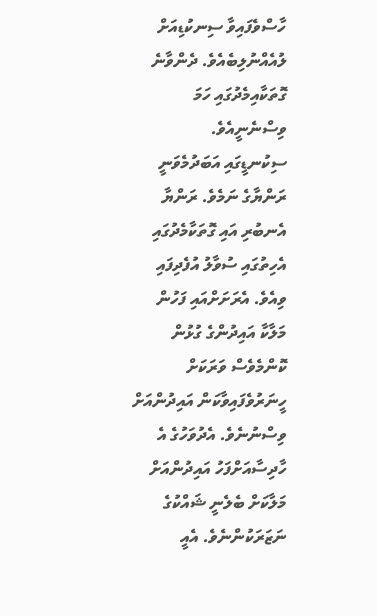ހާސްވެފައިވާ ސިނކުޑިއަށް ލުއެއްނުލިބެއެވެ. ދެންވާނެ ގޮތަކާއިމެދުގައި ހަމަ ވިސްނެނީއެވެ.
ސިކުނޑީގައި އަބަދުމެވަނީ ރަންޔާގެ ނަމެވެ. ރަންޔާ އެނބުރި އައި ގޮތަކާމެދުގައި އެހިތުގައި ސުވާލު އުފެދިފައި ވިއެވެ. އެރަށަށްއައި ފަހުން މަލާކާ އައިދުންގެ ގުޅުން ކޮންމެވެސް ވަރަކަށް ހީނަރުވެފައިވާކަން އައިދުންއަށް ވިސްނުނެވެ. އެދުވަހުގެ އެ ހާދިސާއަށްފަހު އައިދުންއަށް މަލާކަށް ބެލެނީ ޝައްކުގެ ނަޒަރަކުންނެވެ. އެއީ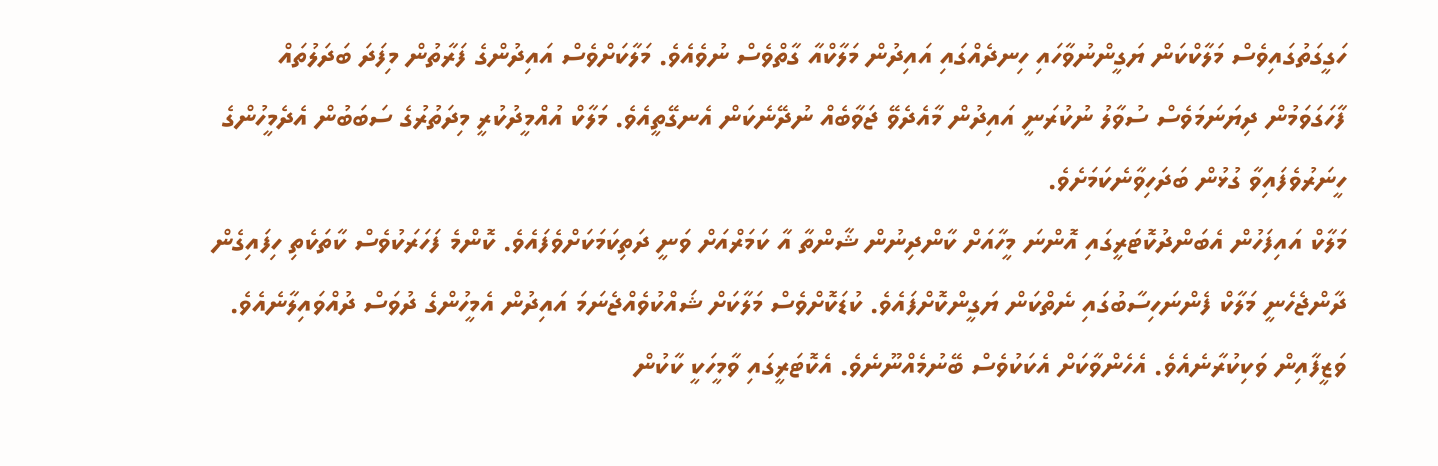ހަގީގަތުގައިވެސް މަލާކްކަން ޔަގީންނުވާހައި ހިނދެއްގައި އައިދުން މަލާކްއާ ގާތްވެސް ނުވެއެވެ. މަލާކަށްވެސް އައިދުންގެ ފަރާތުން މިފަދަ ބަދަލުތައް ފާހަގަވަމުން ދިޔަނަމަވެސް ސުވާލު ނުކުރަނީ އައިދުން މާއެދެވޭ ޖަވާބެއް ނުދޭނެކަން އެނގޭތީއެވެ. މަލާކް އުއްމީދުކުރީ މިދަތުރުގެ ސަބަބުން އެދެމީހުންގެ ހީނަރުވެފައިވާ ގުޅުން ބަދަހިވާނެކަމަށެވެ.
މަލާކް އައިފަހުން އެބަންދުކޮޓަރީގައި އޮންނަ މީހާއަށް ކާންދިނުން ޝާންތާ އާ ކަމަރްއަށް ވަނީ ދަތިކަމަކަށްވެފައެވެ. ކޮންމެ ފަހަރަކުވެސް ކާތަކެތި ހިފައިގެން ދާންޖެހެނީ މަލާކް ފެންނަހިސާބުގައި ނެތްކަން ޔަގީންކޮށްފައެވެ. ކުޑަކޮށްވެސް މަލާކަށް ޝައްކުވެއްޖެނަމަ އައިދުން އެމީހުންގެ ދުވަސް ދުއްވައިލާނެއެވެ. ވަޒީފާއިން ވަކިކުރާނެއެވެ. އެހެންވާކަށް އެކަކުވެސް ބޭނުމެއްނޫނެވެ. އެކޮޓަރީގައި ވާމީހަކީ ކާކުން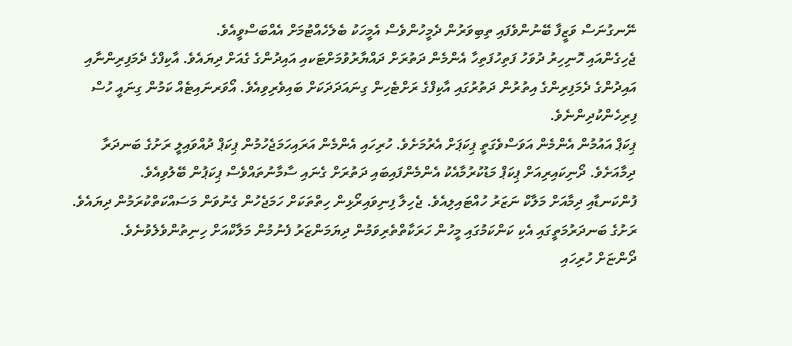ނޭނގުނަސް ވަޒީފާ ބޭނުންވެފައި ތިބިވަރުން ދެމީހުންވެސް އެމީހަކު ބެލެހެއްޓުމަށް އެއްބަސްވީއެވެ.
ޖެހިގެންއައި ހޮނިހިރު ދުވަހު ފަތިހުފަތިހާ އެންމެން ދަތުރަށް ދައްޔާރުވުމަށްޓަކއި އައިދުންގެ ގެއަށް ދިޔައެވެ. އާކިފްގެ ދެމަފިރިންނާއި އައިދުންގެ ދެމަފިރިންގެ އިތުރުން ދަތުރުގައި އާކިފްގެ ރަށްޓެހިން ގިނައަދަދަކަށް ބައިވެރިވިއެވެ. އޯވަރނައިޓެއް ކަމުން ގިނައީ ހުސް ފިރިހެންކުދިންނެވެ.
ޕިކަޕް އައުމުން އެންމެން އަވަސްވެގަތީ ޕިކަޕަށް އެރުމަށެވެ. ހުރިހައި އެންމެން އަރައިހަމަޖެހުމުން ޕިކަޕް ދުއްވައިލީ ރަށުގެ ބަނދަރާ ދިމާއަށެވެ. ދޯނިކައިރިއަށް ޕިކަޕް މަޑުކުރުމާއެކު އެންމެންފައިބައި ދަތުރަށް ގެނައި ސާމާނުތައްވެސް ޕިކަޕުން ބޭލުވިއެވެ.
ފުންކަނޑާއި ދިމާއަށް މަލާކް ނަޒަރު ހުއްޓައިލިއެވެ. ޖެހިލާ ފިނިވައިރޯޅިން ހިތްތަކަށް ހަމަޖެހުން ގެނުވަން މަސައްކަތްކުރަމުން ދިޔައެވެ. ރަށުގެ ބަނދަރުމަތީގައި އެކި ކަންކަމުގައި މީހުން ހަރަކާތްތެރިވަމުން ދިޔަމަންޒަރު ފެނުމުން މަލާކްއަށް ހިނިތުންވެލެވުނެވެ.
ދޯންޏަށް ހުރިހައި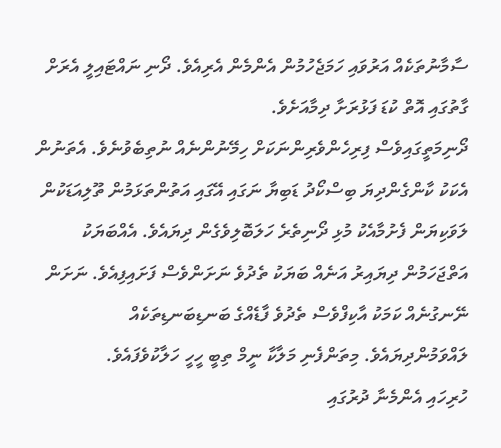ސާމާނުތަކެއް އަރުވައި ހަމަޖެހުމުން އެންމެން އެރިއެވެ. ދޯނި ނައްޓައިލީ އެރަށް ގާތުގައި އޮތް ކުޑަ ފަޅުރަށާ ދިމާއަށެވެ.
ދޯނިމަތީގައިވެސް ފިރިހެންވެރިންނަކަށް ހިމޭނުންނެއް ނުތިބެވުނެވެ. އެތަނުން އެކަކު ކާންގެންދިޔަ ބިސްކޯދު ޑަބިޔާ ނަގައި އޭގައި އަތުންތަޅަމުން ތޫލިއަޑަކުން ލަވަކިޔަން ފެށުމާއެކު މުޅި ދޯނިތެރެ ހަލަބޮލިވެގެން ދިޔައެވެ. އެއްބަޔަކު އަތްޖަހަމުން ދިޔައިރު އަނެއް ބަޔަކު ތެދުވެ ނަށަންވެސް ފަށައިފިއެވެ. ނަށަން ނޭނގުނެއް ކަމަކު އާކިފްވެސް ތެދުވެ ފާޑެއްގެ ބަނޑިބަނޑިތަކެއް ލައްވަމުންދިޔައެވެ. މިތަންފެނި މަލާކާ ނީމް ތިބީ ހީހީ ހަލާކުވެފައެވެ.
ހުރިހައި އެންމެނާ ދުރުގައި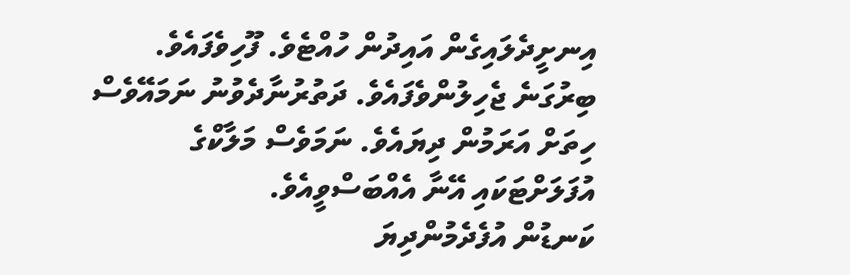އިނށީދެލައިގެން އައިދުން ހުއްޓެވެ. ފޫހިވެފައެވެ. ބިރުގަނެ ޖެހިލުންވެފައެވެ. ދަތުރުނާދެވުނު ނަމައޭވެސް ހިތަށް އަރަމުން ދިޔައެވެ. ނަމަވެސް މަލާކްގެ އުފަލަށްޓަކައި އޭނާ އެއްބަސްވީއެވެ.
ކަނޑުން އުފެދެމުންދިޔަ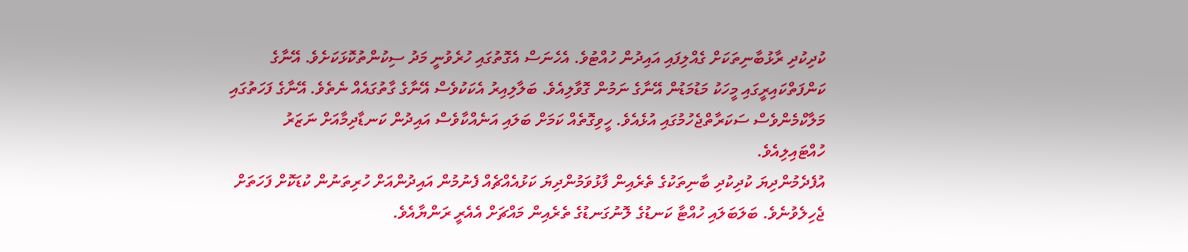ކުދިކުދި ރާޅުބާނިތަކަށް ގެއްލިފައި އައިދުން ހުއްޓުވެ. އެހެނަސް އެގޮތުގައި ހުރެވުނީ މަދު ސިކުންތުކޮޅަކަށެވެ. އޭނާގެ ކަންފަތްކައިރީގައި މީހަކު މަޑުމަޑުން އޭނާގެ ނަމުން ގޮވާލިއެވެ. ބަލާލިއިރު އެކަކުވެސް އޭނާގެ ގާތުގައެއް ނެތެވެ. އޭނާގެ ފަހަތުގައި މަލާކްމެންވެސް ސަކަރާތްޖެހުމުގައި އުޅެއެވެ. ހީވިގޮތެއް ކަމަށް ބަލައި އަނެއްކާވެސް އައިދުން ކަނޑާދިމާއަށް ނަޒަރު ހުއްޓައިލިއެވެ.
އުފެދެމުންދިޔަ ކުދިކުދި ބާނިތަކުގެ ތެރެއިން ފާޅުވަމުންދިޔަ ކަޅުއެއްޗެއް ފެނުމުން އައިދުންއަށް ހުރިތަނުން ކުޑަކޮށް ފަހަތަށް ޖެހިލެވުނެވެ. ބަލަބަލައި ހުއްޓާ ކަނޑުގެ ލޮނުގަނޑުގެ ތެރެއިން މައްޗަށް އެއެރީ ރަންޔާއެވެ.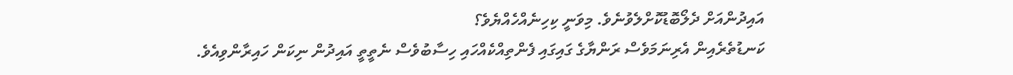އައިދުންއަށް ދެލޯބޮޑުކޮށްލެވުނެވެ. މިވަނީ ކިހިނެއްހެއްޔެވެ؟
ކަނޑުތެރެއިން އެރިނަމަވެސް ރަންޔާގެ ގައިގައި ފެންތިއްކެއްހައި ހިސާބުވެސް ނެތީތީ އައިދުން ނިކަން ހައިރާންވިއެވެ.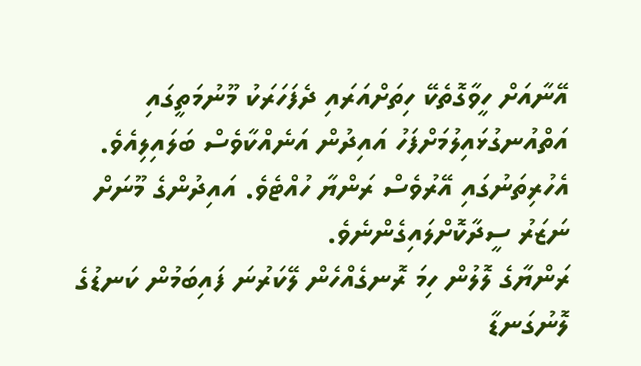އޭނާއަށް ހީވާގޮތެކޭ ހިތަށްއަރައި ދެފަހަރަކު މޫނުމަތީގައި އަތްއުނގުޅައިލުމަށްފަހު އައިދުން އަނެއްކާވެސް ބަލައިލިއެވެ. އެހުރިތަނުގައި އޭރުވެސް ރަންޔާ ހުއްޓެވެ. އައިދުންގެ މޫނަށް ނަޒަރު ސީދާކޮށްލައިގެންނެވެ.
ރަންޔާގެ ލޮލުން ހިމަ ރޮނގެއްހެން ލޭކަރުނަ ފައިބަމުން ކަނޑުގެ ލޮނުގަނޑާ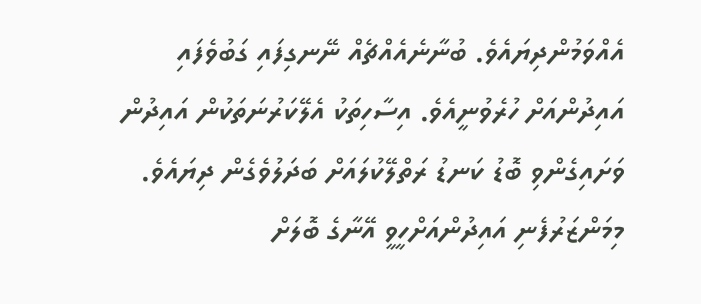އެއްވަމުންދިޔައެވެ. ބުނާނެއެއްޗެއް ނޭނގިފައި ގަބުވެފައި އައިދުންއަށް ހުރެވުނީއެވެ. އިސާހިތަކު އެލޭކަރުނަތަކުން އައިދުން ވަށައިގެންވި ބޮޑު ކަނޑު ރަތްލޭކުލައަށް ބަދަލުވެގެން ދިޔައެވެ. މިމަންޒަރުފެނި އައިދުންއަށްހީވީ އޭނާގެ ބޮލަށް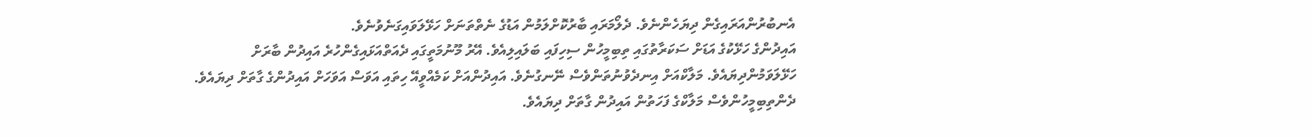އެނބުރުންއަރައިގެން ދިޔަހެންނެވެ. ދެލޯމަރައި ބާރުކޮށްލަމުން އަޑުގެ ނެތްތަނަށް ހަޅޭލަވައިގަނެވުނެވެ.
އައިދުންގެ ހަޅޭކުގެ އަޑަށް ސަކަރާތުގައި ތިބިމީހުން ސިހިފައި ބަލައިލިއެވެ. އޭރު މޫނުމަތީގައި ދެއަތްއަޅައިގެންހުރެ އައިދުން ބާރަށް ހަޅޭލަވަމުންދިޔައެވެ. މަލާކްއަށް އިނދެވުނުތަންވެސް ނޭނގުނެވެ. އައިދުންއަށް ކަމެއްވީއޭ ހިތައި އަވަސް އަވަހަށް އައިދުންގެ ގާތަށް ދިޔައެވެ. ދެންތިބިމީހުންވެސް މަލާކްގެ ފަހަތުން އައިދުން ގާތަށް ދިޔައެވެ.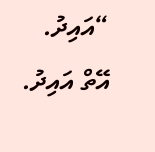“އައިދު. އޭތް އައިދު.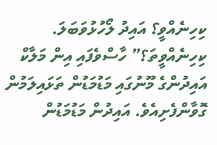ކިހިނެއްވީ؟ އައިދު ލޯހުޅުވަބަލަ. ކިހިނެއްވީތަ؟” ހާސްވެފައި އިން މަލާކް އައިދުންގެ މޫނުގައި މަޑުމަޑުން ތަޅައިލަމުން ގޮވާންފެށިއެވެ. އައިދުން މަޑުމަޑުން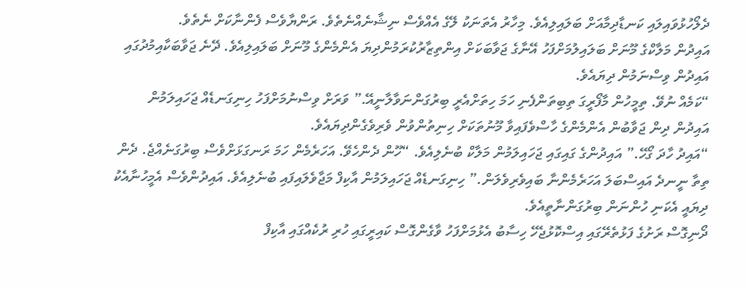ދެލޯހުޅުވައިލައި ކަނޑާދިމާއަށް ބަލައިލިއެވެ. މިހާރު އެތަނަކު ލޭގެ އެއްވެސް ނިޝާނެއްނެތެވެ. ރަންޔާވެސް ފެންނާކަށް ނެތެވެ.
އައިދުން މަލާކްގެ މޫނަށް ބަލައިލުމަށްފަހު އޭނާގެ ޖަވާބަކަށް އިންތިޒާރުކުރަމުންދިޔަ އެންމެންގެ މޫނަށް ބަލައިލިއެވެ. ދޭނެ ޖަވާބަކާއިމުދުގައި އައިދުން ވިސްނަމުން ދިޔައެވެ.
“ކަމެއް ނުވޭ. ތިމީހުން މާފޯރީގަ ތިބިތަންފެނި ހަމަ ހިތަށްއެރީ ބިރުގަންނަވާލާނީއޭ.” ވަރަށް ވިސްނުމަށްފަހު ހިނިގަނޑެއް ޖަހައިލަމުން އައިދުން ދިން ޖަވާބުން އެންމެންގެ ހާސްވެފައިވާ މޫނުތަކަށް ހިނިތުންވުން ވެރިވެގެންދިޔައެވެ.
“އައިދު ހާދަ ގޯހޭ.” އައިދުންގެ ގައިގައި ޖަހައިލަމުން މަލާކް ބުނެލިއެވެ. “ހޫން ދެންހެވޭ. އަހަރެމެން ހަމަ ރަނގަޅަށްވެސް ބިރުގަނެއްޖެ. ދެން ތިތާ ނީނދެ އައިސްބަލަ އަހަރެމެންނާ ބައިވެރިވެލަން.” ހިނިގަނޑެއް ޖަހައިލަމުން އާކިފް މަޖާވެލައިފައި ބުނެލިއެވެ. އައިދުންވެސް އެމީހުނާއެކު ދިޔައީ އެކަނި ހުންނަން ބިރުގަންނާތީއެވެ.
ދޯނިގޮސް ރަށުގެ ފަޅުތެރޭގައި އިސްކޮޅުޖެހޭ ހިސާބު އެޅުމަށްފަހު ވާގެންގޮސް ކައިރީގައި ހުރި ރުކެއްގައި އާކިފް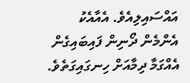އައްސައިލިއެވެ. އެއާއެކު އެންމެން ދޯނިން ފައިބައިގެން އެއްގަމާ ދިމާއަށް ހިނގައިގަތެވެ.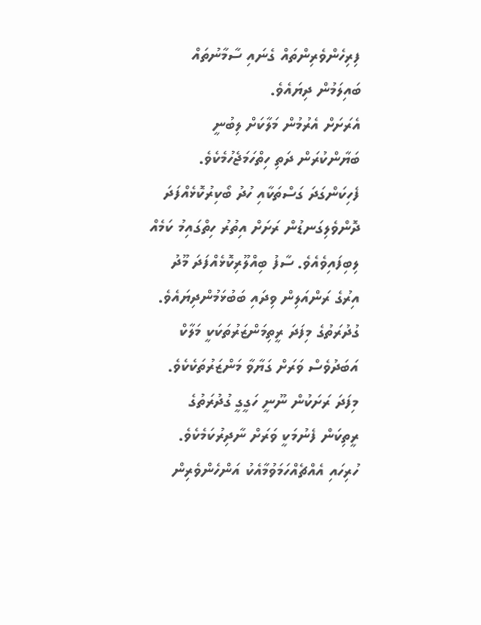ފިރިހެންވެރިންތައް ގެނައި ސާމާނުތައް ބައިލަމުން ދިޔައެވެ.
އެރަށަށް އެރުމުން މަލާކަށް ލިބުނީ ބަޔާންކުރަން ދަތި ހިތްހަމަޖެހުމެކެވެ. ފެހިކަންގަދަ ގަސްތަކާއި ހުދު ބޯކިރުކޮޅެއްފަދަ ދޮންވެލިގަނޑުން ރަށަށް އިތުރު ހިތްގައިމު ކަމެއް ލިބިފައިވެއެވެ. ސާފު ބިއްލޫރިކޮޅެއްފަދަ މޫދު އިރުގެ ރަންއަލިން ވިދައި ބަބުޅަމުންދިޔައެވެ. ގުދުރަތުގެ މިފަދަ ރީތިމަންޒަރުތަކަކީ މަލާކް އަބަދުވެސް ވަރަށް ގަޔާވާ މަންޒަރުތަކެކެވެ. މިފަދަ ރަށަކުން ނޫނީ ހަގީގީ ގުދުރަތުގެ ރީތިކަން ފެނުމަކީ ވަރަށް ނާދިރުކަމެކެވެ.
ހުރިހައި އެއްޗެއްހަމަވުމާއެކު އަންހެންވެރިން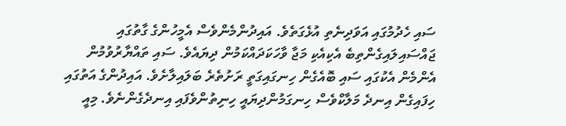ސައި ހެދުމުގައި އަވަދިނެތި އުޅެގަތެވެ. އައިދުންމެންވެސް އެމީހުންގެ ގާތުގައި ޖައްސައިލައިގެންތިބެ އެކިއެކި މަޖާ ވާހަކަދައްކަމުން ދިޔައެވެ. ސައި ތައްޔާރުވުމުން އެންމެން އެކުގައި ސައި ބޮއެގެން ހިނގައިގަތީ ރަށުތެރެ ބަލައިލާށެވެ. އައިދުންގެ އަތުގައި ހިފައިގެން އިނދެ މަލާކްވެސް ހިނގަމުންދިޔައީ ހިނިތުންވެފައި އިނދެގެންނެވެ. މިއީ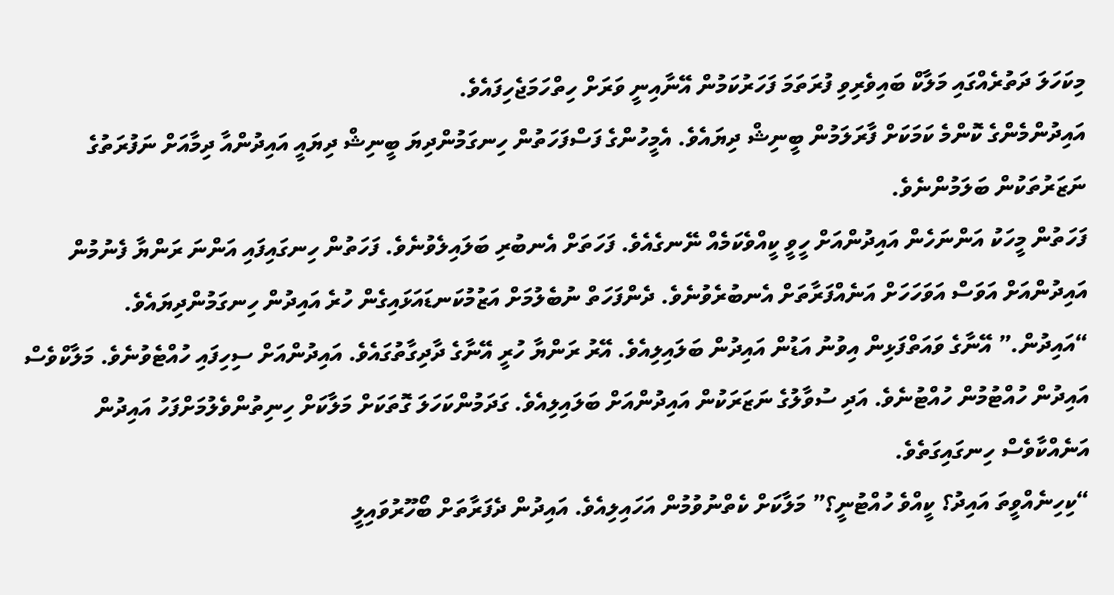މިކަހަލަ ދަތުރެއްގައި މަލާކް ބައިވެރިވި ފުރަތަމަ ފަހަރުކަމުން އޭނާއިނީ ވަރަށް ހިތްހަމަޖެހިފައެވެ.
އައިދުންމެންގެ ކޮންމެ ކަމަކަށް ފާރަލަމުން ބީނިޝް ދިޔައެވެ. އެމީހުންގެ ފަސްފަހަތުން ހިނގަމުންދިޔަ ބީނިޝް ދިޔައީ އައިދުންއާ ދިމާއަށް ނަފުރަތުގެ ނަޒަރުތަކުން ބަލަމުންނެވެ.
ފަހަތުން މީހަކު އަންނަހެން އައިދުންއަށް ހީވީ ކީއްވެކަމެއް ނޭނގެއެވެ. ފަހަތަށް އެނބުރި ބަލައިލެވުނެވެ. ފަހަތުން ހިނގައިފައި އަންނަ ރަންޔާ ފެނުމުން އައިދުންއަށް އަވަސް އަވަހަހަށް އަނެއްފަރާތަށް އެނބުރެވުނެވެ. ދެންފަހަތް ނުބެލުމަށް އަޒުމުކަނޑައަޅައިގެން ހުރެ އައިދުން ހިނގަމުންދިޔައެވެ.
“އައިދުން.” އޭނާގެ ވައަތްފަޅިން އިވުނު އަޑުން އައިދުން ބަލައިލިއެވެ. އޭރު ރަންޔާ ހުރީ އޭނާގެ ދާދިގާތުގައެވެ. އައިދުންއަށް ސިހިފައި ހުއްޓެވުނެވެ. މަލާކްވެސް އައިދުން ހުއްޓުމުން ހުއްޓުނެވެ. އަދި ސުވާލުގެ ނަޒަރަކުން އައިދުންއަށް ބަލައިލިއެވެ. ގަދަމުންކަހަލަ ގޮތަކަށް މަލާކަށް ހިނިތުންވެލުމަށްފަހު އައިދުން އަނެއްކާވެސް ހިނގައިގަތެވެ.
“ކިހިނެއްވީތަ އައިދު؟ ކީއްވެ ހުއްޓުނީ؟” މަލާކަށް ކެތްނުވުމުން އަހައިލިއެވެ. އައިދުން ދެފަރާތަށް ބޯހޫރުވައިލީ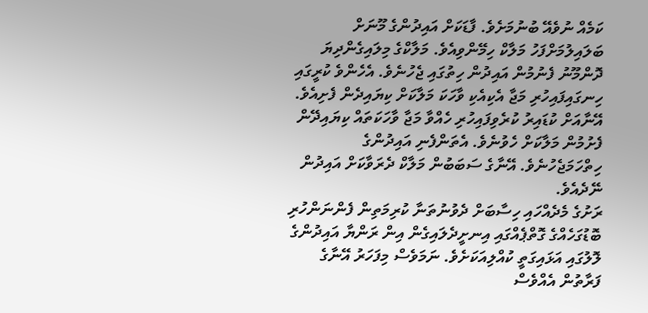ކަމެއް ނުވެއޭ ބުނުމަށެވެ. ފާޑަކަށް އައިދުންގެ މޫނަށް ބަލައިލުމަށްފަހު މަލާކް ހިމޭންވިއެވެ. މަލާކްގެ މިލައިގެންދިޔަ ދޮންމޫނު ފެނުމުން އައިދުން ހިތުގައި ޖެހުނެވެ. އެހެންވެ ކުރީގައި ހިނގައިފައިހުރި މަޖާ އެކިއެކި ވާހަކަ މަލާކަށް ކިޔައިދެން ފެށިއެވެ. އޭނާއަށް ކުޑައިރު ކުރެވިފައިހުރި ހެއްވާ މަޖާ ވާހަކަތައް ކިޔައިދޭން ފެށުމުން މަލާކަށް ހެވުނެވެ. އެތަންފެނި އައިދުންގެ ހިތްހަމަޖެހުނެވެ. އޭނާގެ ސަބަބުން މަލާކް ދެރަވާކަށް އައިދުން ނޭދެއެވެ.
ރަށުގެ މެދެއްހައި ހިސާބަށް ދެވުނުތަނާ ކުރިމަތިން ފެންނަންހުރި ބޮޑުގަހެއްގެ ގޮތްޕެއްގައި އިނށީދެލައިގެން އިން ރަންޔާ އައިދުންގެ ލޮލުގައި އަޅައިގަތީ ކުއްލިއަކަށެވެ. ނަމަވެސް މިފަހަރު އޭނާގެ ފަރާތުން އެއްވެސް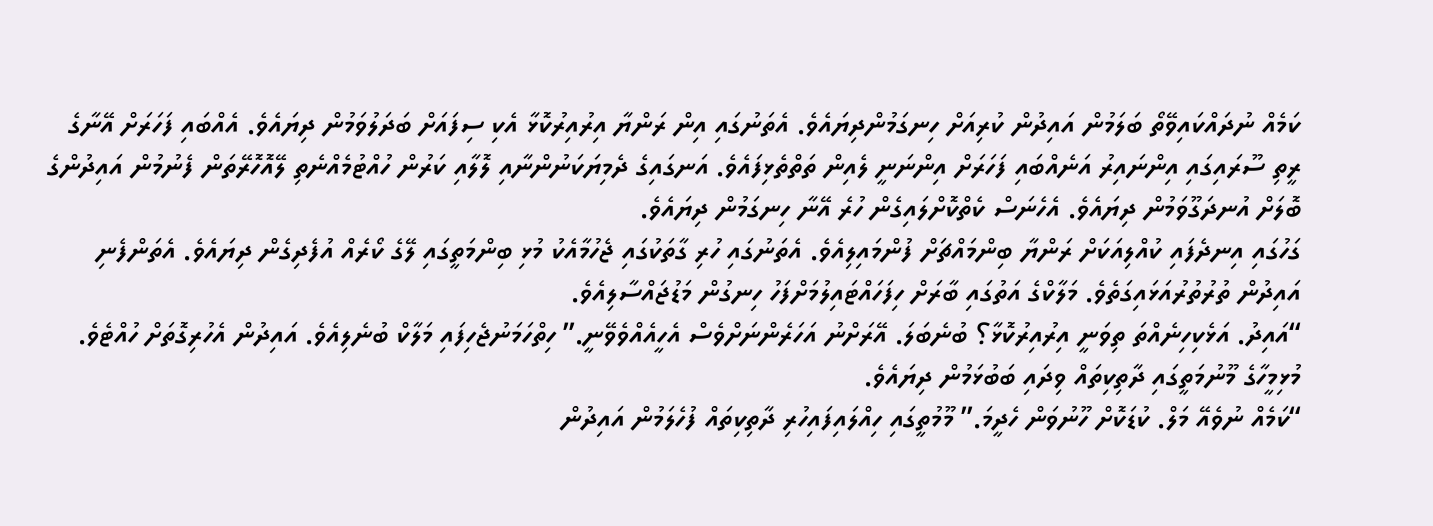ކަމެއް ނުދައްކައިވޭތޯ ބަލަމުން އައިދުން ކުރިއަށް ހިނގަމުންދިޔައެވެ. އެތަނުގައި އިން ރަންޔާ އިރުއިރުކޮޅާ އެކި ސިފައަށް ބަދަލުވަމުން ދިޔައެވެ. އެއްބައި ފަހަރަށް އޭނާގެ ރީތި ސޫރައިގައި އިންނައިރު އަނެއްބައި ފަހަރަށް އިންނަނީ ލެއިން ތަތްތެޅިފައެވެ. އަނގައިގެ ދެމިޔަކަނުންނާއި ލޮލާއި ކަރުން ހުއްޓުމެއްނެތި ލޭއޮހޮރޭތަން ފެނުމުން އައިދުންގެ ބޮލަށް އުނދަގޫވަމުން ދިޔައެވެ. އެހެނަސް ކެތްކޮށްލައިގެން ހުރެ އޭނާ ހިނގަމުން ދިޔައެވެ.
ގަހުގައި އިނދެފައި ކުއްލިއަކަށް ރަންޔާ ބިންމައްޗަށް ފުންމައިލިއެވެ. އެތަނުގައި ހުރި ގާތަކުގައި ޖެހުމާއެކު މުޅި ބިންމަތީގައި ލޭގެ ކޯރެއް އުފެދިގެން ދިޔައެވެ. އެތަންފެނި އައިދުން ތުރުތުރުއަޅައިގަތެވެ. މަލާކްގެ އަތުގައި ބާރަށް ހިފަހައްޓައިލުމަށްފަހު ހިނގުން މަޑުޖައްސާލިއެވެ.
“އައިދު. އަޅެކިހިނެއްތަ ތިވަނީ އިރުއިރުކޮޅާ؟ ބުނެބަލަ. އޭރަށްނު އަހަރެންނަށްވެސް އެހީއެއްވެވޭނީ.” ހިތްހަމަނުޖެހިފައި މަލާކް ބުނެލިއެވެ. އައިދުން އެހުރިގޮތަށް ހުއްޓެވެ. މުޅިމީހާގެ މޫނުމަތީގައި ދާތިކިތައް ވިދައި ބަބުޅަމުން ދިޔައެވެ.
“ކަމެއް ނުވެއޭ މަލް. ކުޑަކޮށް ހޫނުވަން ހެދީމަ.” މޫމުތީގައި ހިއްލައިފައިހުރި ދާތިކިތައް ފުހެލަމުން އައިދުން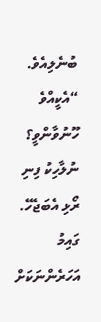ބުނެލިއެވެ. “އެކީއްވެ ހޫނުވާންވީ؟ ނުލާހިކު ފިނި ރޯޅި އެބަޖެހޭ. ގައިމު އަހަރެންނަކަށް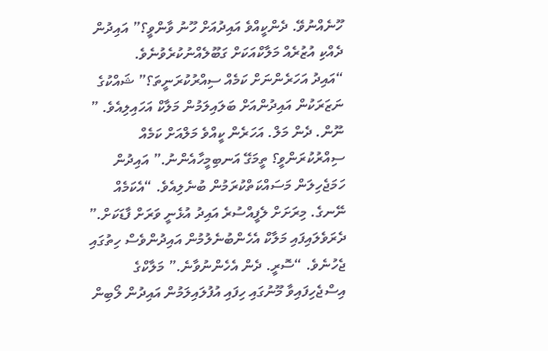ހޫނެއްނުވޭ. ދެންކީއްވެ އައިދުއަށް ހޫނު ވާންވީ؟” އައިދުން ދެއްކި އުޒުރެއް މަލާކްއަކަށް ގަބޫލެއްނުކުރެވުނެވެ.
“އައިދު އަހަރެންނަށް ކަމެއް ސިއްރުކުރަނީތަ؟” ޝައްކުގެ ނަޒަރަކުން އައިދުންއަށް ބަލައިލަމުން މަލާކް އަހައިލިއެވެ. ” ނޫން. ދެން މަލް. އަހަރެން ކީއްވެ މަލްއަށް ކަމެއް ސިއްރުކުރަންވީ؟ ތީމަގޭ އަނބިމީހާއެންނު.” އައިދުން ހަމަޖެހިލަން މަސައްކަތްކުރަމުން ބުނެލިއެވެ. “އެކަމެއް ނޭނގެ. މިރަށަށް ލެފީއްސުރެ އައިދު އުޅެނީ ވަރަށް ފާޑަކަށް.” ދެރަވެލައިފައި މަލާކް އެހެންބުނެލުމުން އައިދުންވެސް ހިތުގައި ޖެހުނެވެ. “ސޮރީ. ދެން އެހެންނުވާނެ.” މަލާކްގެ އިސްޖެހިފައިވާ މޫނުގައި ހިފައި އުފުލައިލަމުން އައިދުން ލޯބިން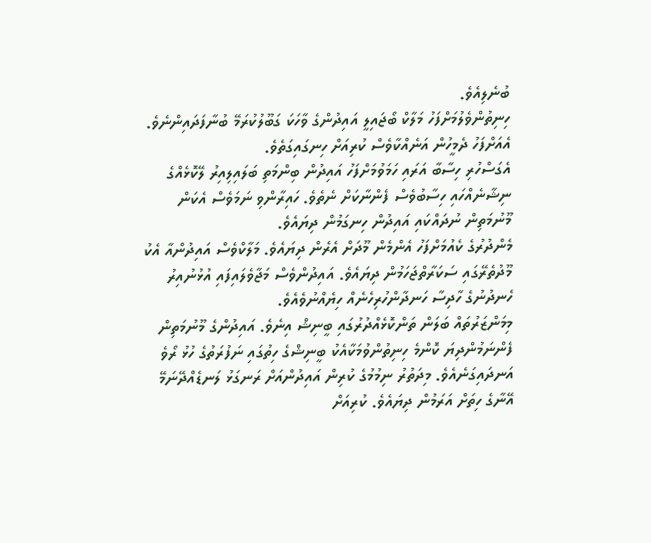ބުނެލިއެވެ.
ހިނިތުންވެލުމަށްފަހު މަލާކް ބޯޖައިލީ އައިދުންގެ ވާހަކަ ގަބޫލުކުރަމޭ ބުނާފަދައިންނެވެ. އެއަށްފަހު ދެމީހުން އަނެއްކާވެސް ކުރިއަށް ހިނގައިގަތެވެ.
އެގަސްހުރި ހިސާބާ އަރައި ހަމަވުމަށްފަހު އައިދުން ބިންމަތި ބަލައިލިއިރު ލޭކޮޅެއްގެ ނިޝާނެއްހައި ހިސާބުވެސް ފެންނާކަށް ނެތެވެ. ހައިރާންވި ނަމަވެސް އެކަން މޫނުމަތިން ނުދައްކައި އައިދުން ހިނގަމުން ދިޔައެވެ.
މެންދުރުގެ ކެއުމަށްފަހު އެންމެން މޫދަށް އެރެން ދިޔައެވެ. މަލާކްވެސް އައިދުންއާ އެކު މޫދުތެރޭގައި ސަކަރާތްޖަހަމުން ދިޔައެވެ. އައިދުންވެސް މަޖާވެލައިފައި އުޅުނުއިރު ހެނދުނުގެ ހާދިސާ ހަނދާންހުރިހެނެއް ހިޔެއްނުވެއެވެ.
މިމަންޒަރުތައް ބަލަން ތަންކޮޅެއްދުރުގައި ބީނިޝް އިނެވެ. އައިދުންގެ މޫނުމަތިން ފެންނަމުންދިޔަ ކޮންމެ ހިނިތުންވުމަކާއެކު ބީނިޝްގެ ހިތުގައި ނަފުރަތުގެ ހުޅު ރޯވެ އަނދައިގަނެއެވެ. މިދަތުރު ނިމުމުގެ ކުރިން އައިދުންއަށް ރަނގަޅު ލަނޑެއްދޭނަމޭ އޭނާގެ ހިތަށް އަރަމުން ދިޔައެވެ. ކުރިއަށް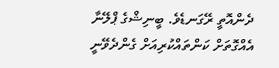ދެންއޮތީ ރޭގަނޑެވެ. ބީނިޝްގެ ޕްލޭނާ އެއްގޮތަށް ކަންތައްކުރިއަށް ގެންދެވޭނީ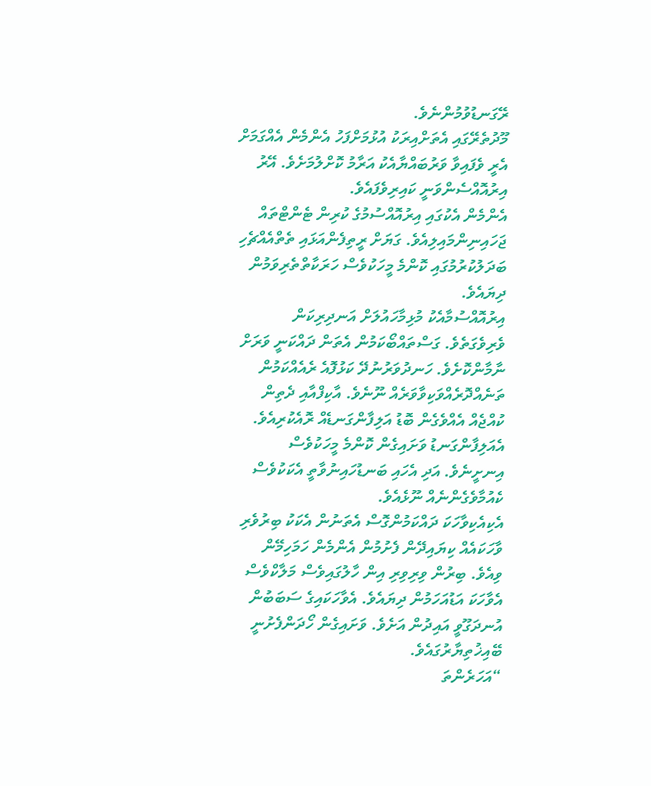ރޭގަނޑުވުމުންނެވެ.
މޫދުތެރޭގައި އެތަށްއިރަކު އުޅުމަށްފަހު އެންމެން އެއްގަމަށް އެރީ ވެފައިވާ ވަރުބައްޔާއެކު އަރާމު ކޮށްލުމަށެވެ. އޭރު އިރުއޮއްސެންވަނީ ކައިރިވެފައެވެ.
އެންމެން އެކުގައި އިރުއޮއްސުމުގެ ކުރިން ޓެންޓްތައް ޖަހައިނިންމައިލިއެވެ. ގަޔަށް ރީތިފެންއަޅައި ތެތްއެއްޗެހި ބަދަލުކުރުމުގައި ކޮންމެ މީހަކުވެސް ހަރަކާތްތެރިވަމުން ދިޔައެވެ.
އިރުއޮއްސުމާއެކު މުޅިމާހައުލަށް އަނދިރިކަން ވެރިވެގަތެވެ. ގަސްތައްބޯކަމުން އެތަން ދައްކަނީ ވަރަށް ނާމާންކޮށެވެ. ހަނދުވަރުނުދޭ ކަޅުފޮއެ ރެއެއްކަމުން ތަނެއްދޮރެއްވަކިވާވަރެއް ނޫނެވެ. އާކިފްއާއި ދެތިން ކުއްޖެއް އެއްވެގެން ބޮޑު އަލިފާންގަނޑެއް ރޮއެކުރިއެވެ. އެއަލިފާންގަނޑު ވަށައިގެން ކޮންމެ މީހަކުވެސް އިނށީނެވެ. އަދި އެހައި ބަނޑުހައިނުވާތީ އެކަކުވެސް ކެއުމާވެގެންނެއް ނޫޅެއެވެ.
އެކިއެކިވާހަކަ ދައްކަމުންގޮސް އެތަނުން އެކަކު ބިރުވެރި ވާހަކައެއް ކިޔައިދޭން ފެށުމުން އެންމެން ހަމަހިމޭން ވިއެވެ. ބިރުން ވިރިވިރި އިން ހާލުގައިވެސް މަލާކްވެސް އެވާހަކަ އަޑުއަހަމުން ދިޔައެވެ. އެވާހަކައިގެ ސަބަބުން އުނދަގޫވީ އައިދުން އަށެވެ. ވަށައިގެން ހޯދަންފެށުނީ ބޭއިޚުތިޔާރުގައެވެ.
“އަހަރެންތަ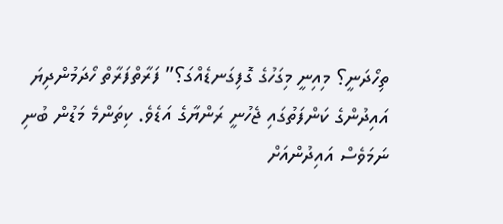ތިހޯދަނީ؟ މިއިނީ މިގަހުގެ ގޮފިގަނޑެއްގަ؟” ފަރާތްފަރާތް ހޯދަމުންދިޔަ އައިދުންގެ ކަންފަތުގައި ޖެހުނީ ރަންޔާގެ އަޑެވެ. ކިތަންމެ މަޑުން ބުނި ނަމަވެސް އައިދުންއަށް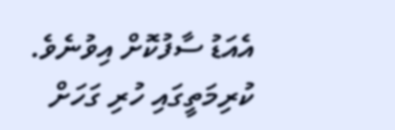އެއަޑު ސާފުކޮށް އިވުނެވެ. ކުރިމަތީގައި ހުރި ގަހަށް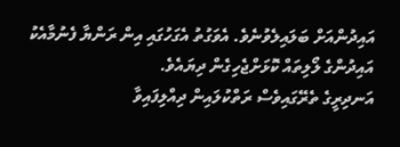އައިދުންއަށް ބަލައިލެވުނެވެ. އެވަގުތު އެގަހުގައި އިން ރަންޔާ ފެނުމާއެކު އައިދުންގެ ލޯލިތައް ކޮޅަށްޖެހިގެން ދިޔައެވެ.
އަނދިރީގެ ތެރޭގައިވެސް ރަތްކުލައިން ދިއްލިފައިވާ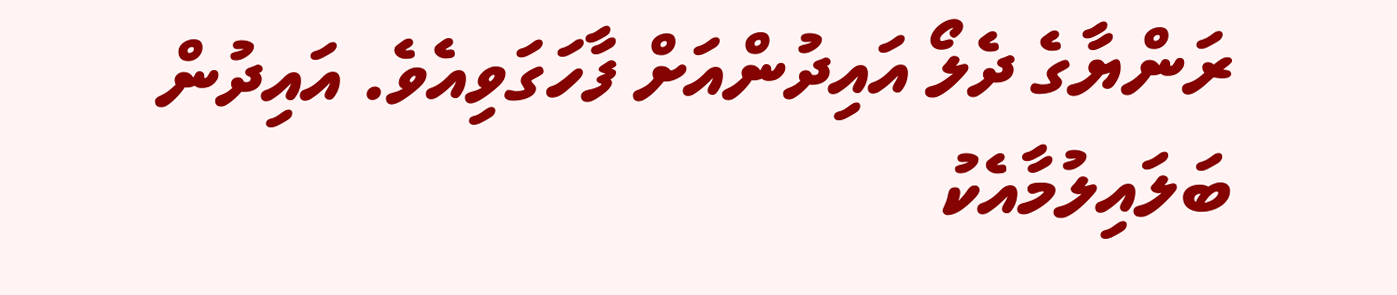ރަންޔާގެ ދެލޯ އައިދުންއަށް ފާހަގަވިއެވެ. އައިދުން ބަލައިލުމާއެކު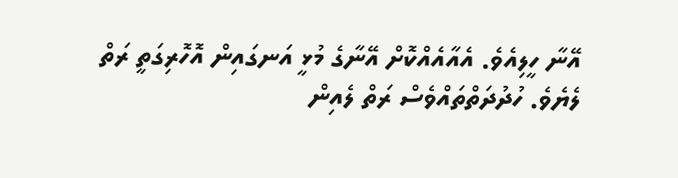އޭނާ ހީލިއެވެ. އެއާއެއްކޮށް އޭނާގެ މުޅީ އަނގައިން އޮހޮރިގަތީ ރަތް ލެޔެވެ. ހުދުދަތްތައްވެސް ރަތް ލެއިން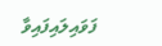ފަވައިލައިފައިވާ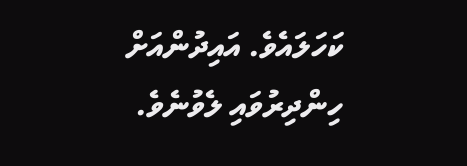ކަހަލައެވެ. އައިދުންއަށް ހިންދިރުވައި ލެވުނެވެ.